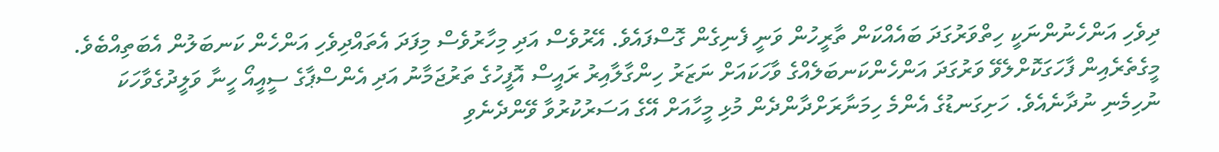ދިވެހި އަންހެނުންނަކީ ހިތްވަރުގަދަ ބައެއްކަން ތާރީހުން ވަނީ ފެނިގެން ގޮސްފައެވެ. އޭރުވެސް އަދި މިހާރުވެސް މިފަދަ އެތައްދިވެހި އަންހެން ކަނބަލުން އެބަތިއްބެވެ. މީގެތެރެއިން ފާހަގަކޮށްލެވޭ ވަރުގަދަ އަންހެންކަނބަލެއްގެ ވާހަކައަށް ނަޒަރު ހިންގާލާއިރު ރައީސް އޮފީހުގެ ތަރުޖަމާނު އަދި އެންސްޕާގެ ސީއީއޯ ހީނާ ވަލީދުގެވާހަކަ ނުހިމެނި ނުދާނެއެވެ. ހަށިގަނޑުގެ އެންމެ ހިމަނާރަށްދާންދެން މުޅި މީހާއަށް އޭގެ އަސަރުކުރުވާ ވޭންދެނެވި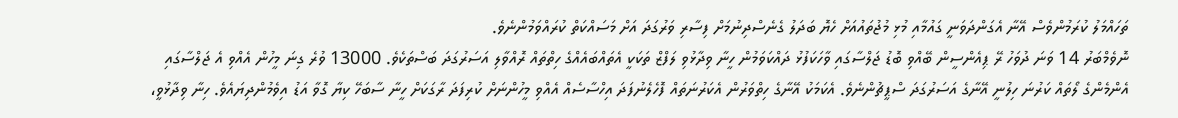ތަހައްމަލު ކުރަމުންވެސް އޭނާ އެގަންދަވަނީ ގައުމާއި މުޅި މުޖުތައުއަށް ހެޔޮ ބަދަލު ގެނެސްދިނުމަށް ފިސާރި ވަރުގަދަ އަށް މަސައްކަތް ކުރައްވަމުންނެވެ.
ނޮވެމްބަރު 14 ވަނަ ދުވަހު ރޭ ޕިއެންސީން ބޭއްވި ބޮޑު ޖަލްސާގައި ވާހަކަފުޅު ދައްކަވަމުން ހީނާ ވިދާޅުވި ލަފްޒް ތަކަކީ އެތައްބައެއްގެ ހިތްތައް ރޮއްވާލި އަސަރުގަދަ ބަސްތަކެވެ. 13000 ވުރެ ގިނަ މީހުން އެއްވި އެ ޖަލްސާގައި އެންމެންގެ ލޯތައް ކަރުނަ ހިލުނީ އޭނާގެ އަސަރުގަދަ ސްޕީޗުންނެވެ. އެކަމަކު އޭނާގެ ހިތްވަރުން އެކަރުނަތައް ފޮހެލެނުފަދަ އިހްސާސެއް އެއްވި މީހުންނަށް ކުރިފަދަ ރާގަކަށް ހީނާ ސާބަހޭ ކިޔާ ގޮވާ އަޑު އިވެމުންދިޔައެވެ. ހިނާ ވިދާޅުވީ،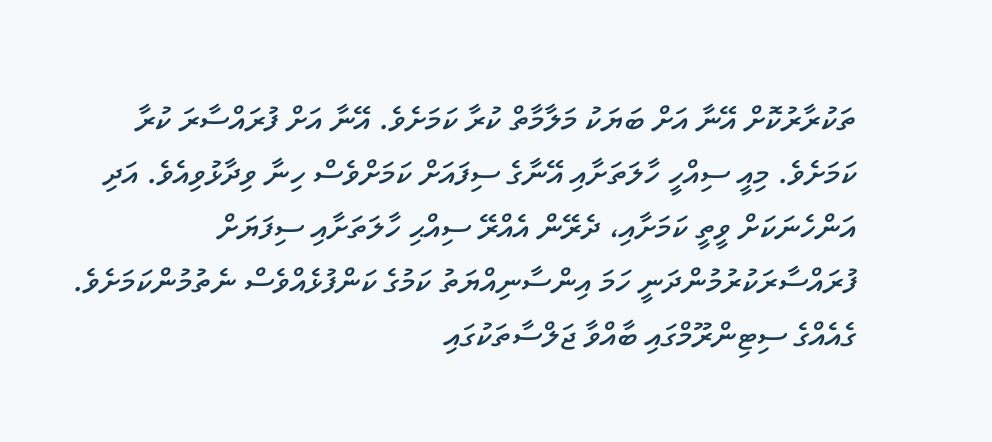ތަކުރާރުކޮށް އޭނާ އަށް ބަޔަކު މަލާމާތް ކުރާ ކަމަށެވެ. އޭނާ އަށް ފުރައްސާރަ ކުރާ ކަމަށެވެ. މިއީ ސިއްހީ ހާލަތަށާއި އޭނާގެ ސިފައަށް ކަމަށްވެސް ހިނާ ވިދާޅުވިއެވެ. އަދި އަންހެނަކަށް ވީތީ ކަމަށާއި، ދެރޭން އެއްރޭ ސިއްޙި ހާލަތަށާއި ސިފަޔަށް ފުރައްސާރަކުރުމުންދަނީ ހަމަ އިންސާނިއްޔަތު ކަމުގެ ކަންފުޅެއްވެސް ނެތުމުންކަމަށެވެ.
ގެއެއްގެ ސިޓިންރޫމްގައި ބާއްވާ ޖަލްސާތަކުގައި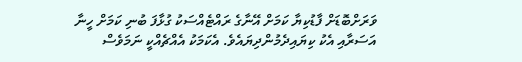ވަރަށްބޮޑަށް ފާޑުކިޔާ ކަމަށް އޭނާގެ ރައްޓެއްސަކު ގުޅާފަ ބުނި ކަމަށް ހީނާ އަސަރާއި އެކު ކިޔައިދެމުންދިޔައެވެ. އެކަމަކު އެއްޗެއްކީ ނަމަވެސް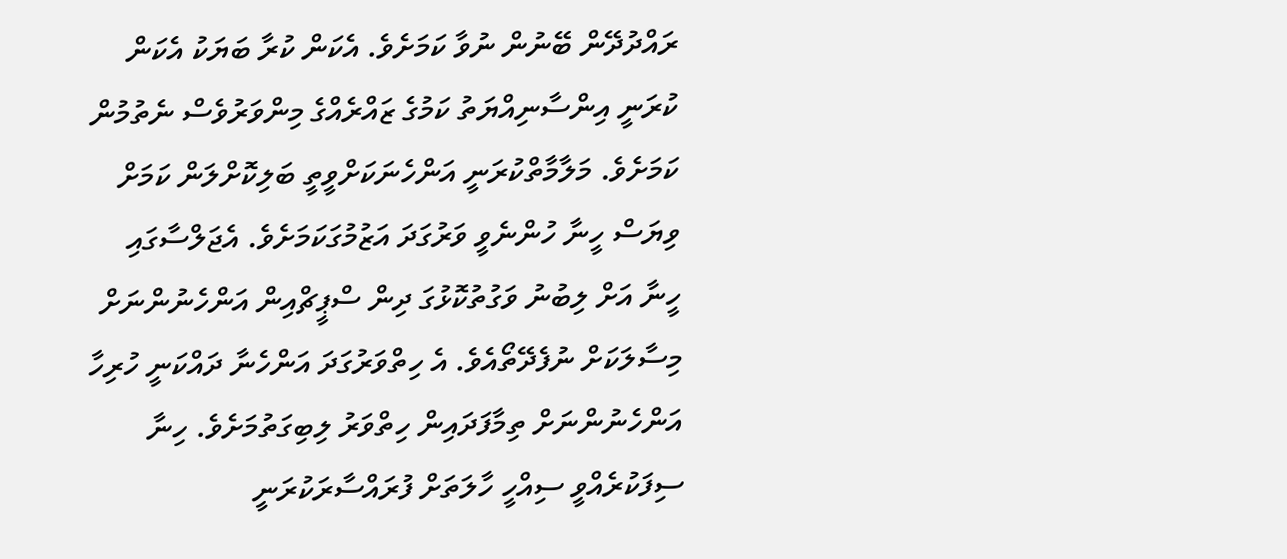ރައްދުދޭން ބޭނުން ނުވާ ކަމަށެވެ. އެކަން ކުރާ ބަޔަކު އެކަން ކުރަނީ އިންސާނިއްޔަތު ކަމުގެ ޒައްރެއްގެ މިންވަރުވެސް ނެތުމުން ކަމަށެވެ. މަލާމާތްކުރަނީ އަންހެނަކަށްވީތީ ބަލިކޮށްލަން ކަމަށް ވިޔަސް ހީނާ ހުންނެވީ ވަރުގަދަ އަޒުމުގަކަމަށެވެ. އެޖަލްސާގައި ހީނާ އަށް ލިބުނު ވަގުތުކޮޅުގަ ދިން ސްޕީޗްއިން އަންހެނުންނަށް މިސާލަކަށް ނުފެދޭތޯއެވެ. އެ ހިތްވަރުގަދަ އަންހެނާ ދައްކަނީ ހުރިހާ އަންހެނުންނަށް ތިމާފަދައިން ހިތްވަރު ލިބިގަތުމަށެވެ. ހިނާ ސިފަކުރެއްވީ ސިއްހީ ހާލަތަށް ފުރައްސާރަކުރަނީ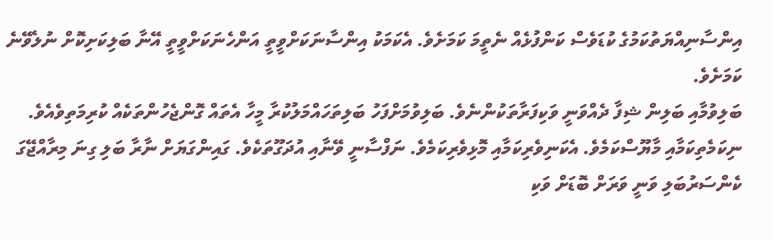އިންސާނިއްޔަތުކަމުގެ ކުޑަވެސް ކަންފުޅެއް ނެތީމަ ކަމަށެވެ. އެކަމަކު އިންސާނަކަށްވީތީ އަންހެނަކަށްވީތީ އޭނާ ބަލިކަށިކޮށް ނުލެވޭނެ ކަމަށެވެ.
ބަލިވުމާއި ބަލިން ޝިފާ ދެއްވަނީ ވަކިފަރާތަކުންނެވެ. ބަލިވުމަށްފަހު ބަލިތަހައްމަލުކުރާ މީހާ އެތައް ގޮންޖެހުންތަކެއް ކުރިމަތިވެއެވެ. ނިކަމެތިކަމާއި މާޔޫސްކަމެވެ. އެކަނިވެރިކަމާއި މޮޅިވެރިކަމެވެ. ނަފްސާނީ ވޭނާއި އުދަގޫތަކެވެ. ގައިންގަޔަށް ނާރާ ބަލި ގިނަ މިރާއްޖޭގަ ކެންސަރުބަލި ވަނީ ވަރަށް ބޮޑަށް ވަކި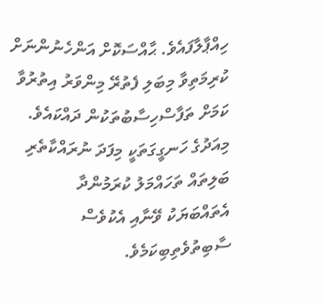ހިއްޕާލާފައެވެ. ޙާއްސަކޮށް އަންހެނުންނަށް ކުރިމަތިވާ މިބަލި ފެތުރޭ މިންވަރު އިތުރުވާ ކަމަށް ތަފާސްހިސާބުތަކުން ދައްކައެވެ. މިއަދުގެ ހަނގީގަތަކީ މިފަދަ ނުރައްކާތެރި ބަލިތައް ތަހައްމަލު ކުރަމުންދާ އެތައްބަޔަކު ވޭނާއި އެކުވެސް ސާބިތުވެތިބިކަމެވެ.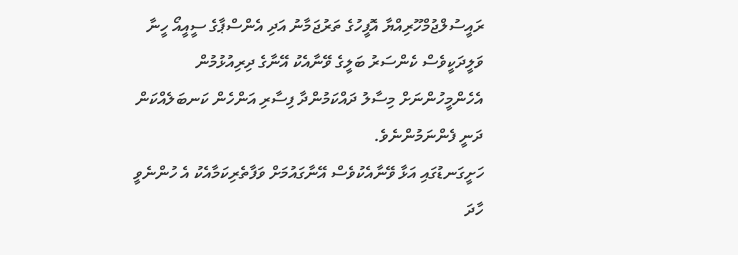ރައީސުލްޖުމްހޫރިއްޔާ އޮފީހުގެ ތަރުޖަމާނު އަދި އެންސްޕާގެ ސީއީއޯ ހީނާ ވަލީދަކީވެސް ކެންސަރު ބަލީގެ ވޭނާއެކު އޭނާގެ ދިރިއުޅުމުން އެހެންމީހުންނަށް މިސާލު ދައްކަމުންދާ ފިސާރި އަންހެން ކަނބަލެއްކަން ދަނީ ފެންނަމުންނެވެ.
ހަށީގަނޑުގައި އަޅާ ވޭނާއެކުވެސް އޭނާގައުމަށް ވަފާތެރިކަމާއެކު އެ ހުންނެވީ ހާދަ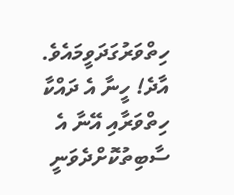ހިތްވަރުގަދަވީމައެވެ.
އާދެ! ހީނާ އެ ދައްކާ ހިތްވަރާއި އޭނާ އެ ސާބިތުކޮށްދެވަނީ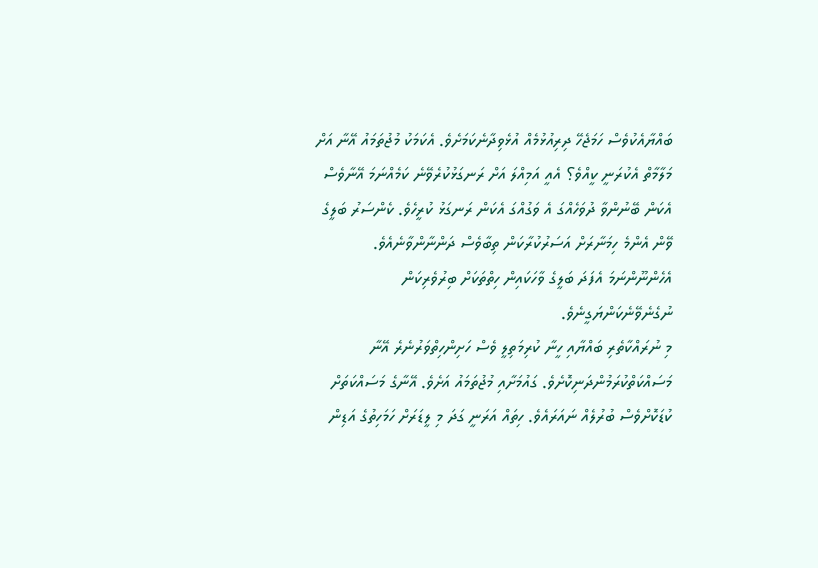ބައްޔާއެކުވެސް ހަމަޖެހޭ ދިރިއުޅުމެއް އުޅެވިދާނެކަމަށެވެ. އެކަމަކު މުޖުތަމައު އޭނާ އަށް މަލާމާތް އެކުރަނީ ކީއްވެ؟ އެއީ އަމިއްލަ އަށް ރަނގަޅުކުރެވޭނެ ކަމެއްނަމަ އޭނާވެސް އެކަން ބޭނުންވާ ދުވަހެއްގަ އެ ވަގުއްގަ އެކަން ރަނގަޅު ކުރީހެވެ. ކެންސަރު ބަލީގެ ވޭން އެންމެ ހިމަނާރަށް އަސަރުކުރާކަން ތިބާވެސް ދަންނާންވާނެއެވެ. އެހެންނޫންނަމަ އެފަދަ ބަލީގެ ވާހަކައިން ހިތްތަކަށް ބިރުވެރިކަން ނުގެނެވޭނެކަންޔަގީނެވެ.
މި ނުރައްކާތެރި ބައްޔާއި ހީނާ ކުރިމަތިލީ ވެސް ހަށިންހިތްވަރުނެރެ އޭނާ މަސައްކަތްކުރަމުންދަނިކޮށެވެ. ގައުމަށާއި މުޖުތަމައު އަށެވެ. އޭނާގެ މަސައްކަތަށް ކުޑަކޮށްވެސް ބުރުލެއް ނައަރައެވެ. ހިތައް އަރަނީ ގަދަ މި ލީޑަރަށް ހަމަހިތުގެ އަޑިން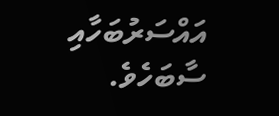އައްސަރުބަހާއި ސާބަހެވެ.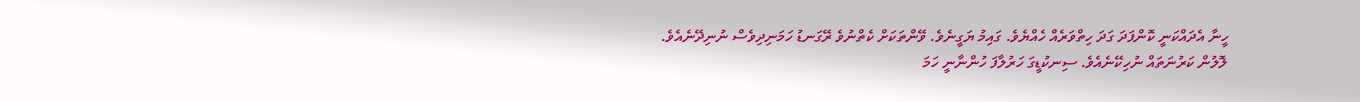ހީނާ އެދައްކަނީ ކޮންފަދަ ގަދަ ހިތްވަރެއް ހެއްޔެވެ. ގައިމު ޔަގީނެވެ. ވޭންތަކަށް ކެތްނުވެ ރޭގަނޑު ހަމަނިދިވެސް ނުނިދޭނެއެވެ. ލޮލުން ކަރުނަތައް ނުހިކޭނެއެވެ. ސިނކުޑީގަ ހަރުލާފަ ހުންނާނީ ހަމަ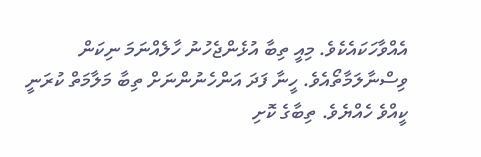އެއްވާހަކައެކެވެ. މިއީ ތިބާ އުޅެންޖެހުނު ހާލެއްނަމަ ނިކަން ވިސްނާލަމާތޯއެވެ. ހީނާ ފަދަ އަންހެނުންނަށް ތިބާ މަލާމަތް ކުރަނީ ކީއްވެ ހެއްޔެވެ. ތިބާގެ ކޮށި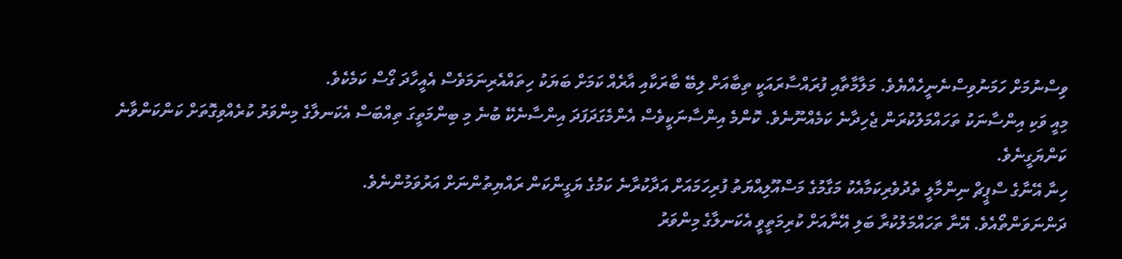ވިސްނުމަށް ހަމަނުވިސްނެނީހެއްޔެވެ. މަލާމާތާއި ފުރައްސާރައަކީ ތިބާއަށް ލިބޭ ބާރަކާއި އާރެއް ކަމަށް ބަޔަކު ހިތައްއެރިނަމަވެސް އެއީހާދަ ގޯސް ކަމެކެވެ.
މިއީ ވަކި އިންސާނަކު ތަހައްމަލުކުރަން ޖެހިދާނެ ކަމެއްނޫނެވެ. ކޮންމެ އިންސާނަކީވެސް އެންމެގަދަފަދަ އިންސާނެކޭ ބުނެ މި ބިންމަތީގަ ތިއްބަސް އެކަނލާގެ މިންވަރު ކުރެއްވިގޮތަށް ކަންކަންވާނެ ކަންޔަގީނެވެ.
ހިނާ އޭނާގެ ސްޕީޗް ނިންމާލީ ތެދުވެރިކަމާއެކު މަގާމުގެ މަސްއޫލިއްޔަތު ފުރިހަމައަށް އަދާކުރާނެ ކަމުގެ ޔަގީންކަން ރައްޔިތުންނަށް އަރުވަމުންނެވެ.
ދަންނަވަންތޯއެވެ. އޭނާ ތަހައްމަލުކުރާ ބަލި އޭނާއަށް ކުރިމަތީވީ އެކަނލާގެ މިންވަރު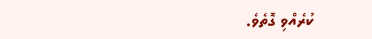ކުރެއްވި ގޮތެވެ.